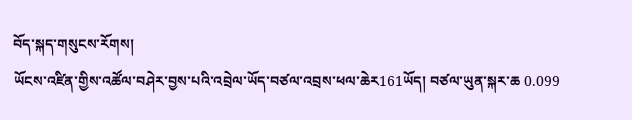བོད་སྐད་གསུངས་རོགས།
ཡོངས་འཛིན་གྱིས་འཚོལ་བཤེར་བྱས་པའི་འབྲེལ་ཡོད་བཙལ་འབྲས་ཕལ་ཆེར161ཡོད། བཙལ་ཡུན་སྐར་ཆ 0.099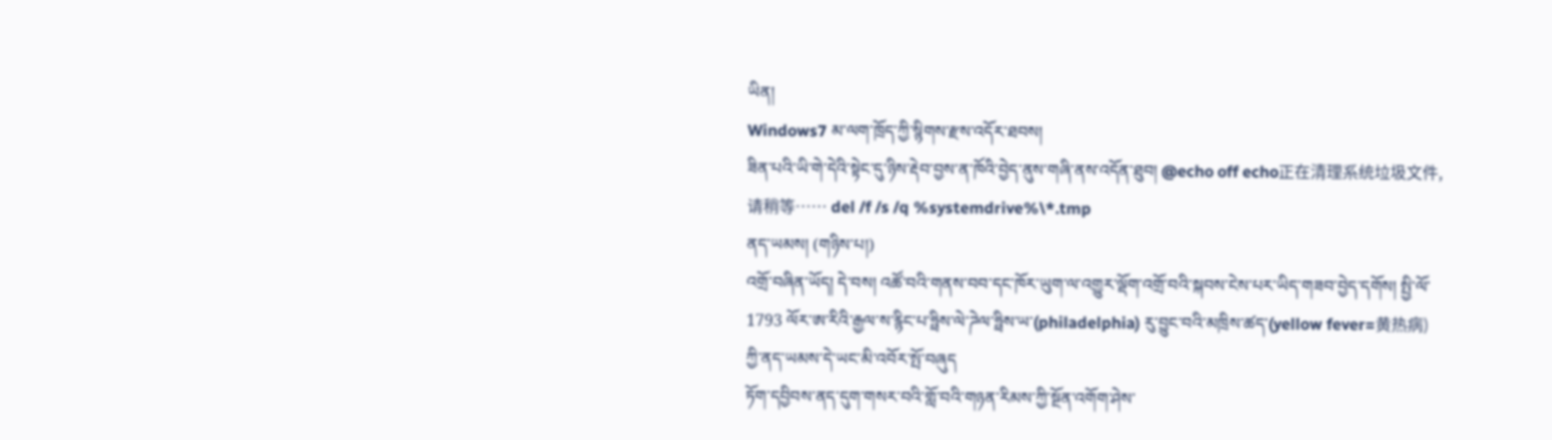ཡིན།
Windows7 མ་ལག་ཁྲོད་ཀྱི་སྙིགས་རྫས་འདོར་ཐབས།
ཟིན་པའི་ཡི་གེ་དེའི་སྟེང་དུ་ཉིས་རྡེབ་བྱས་ན་ཁོའི་བྱེད་ནུས་གཞི་ནས་འདོན་ཐུབ། @echo off echo正在清理系统垃圾文件,请稍等…… del /f /s /q %systemdrive%\*.tmp
ནད་ཡམས། (གཉིས་པ།)
འགྲོ་བཞིན་ཡོད། དེ་བས། འཚོ་བའི་གནས་བབ་དང་ཁོར་ཡུག་ལ་འགྱུར་ལྡོག་འགྲོ་བའི་སྐབས་ངེས་པར་ཡིད་གཟབ་བྱེད་དགོས། སྤྱི་ལོ་1793 ལོར་ཨ་རིའི་རྒྱལ་ས་རྙིང་པ་ཧྥིས་ལེ་ཌེལ་ཧྥིས་ཡ་(philadelphia) རུ་བྱུང་བའི་མཁྲིས་ཚད་(yellow fever=黄热病) ཀྱི་ནད་ཡམས་དེ་ཡང་མི་འབོར་སྤོ་བཞུད
ཏོག་དབྱིབས་ནད་དུག་གསར་བའི་གློ་བའི་གཉན་རིམས་ཀྱི་སྔོན་འགོག་ཤེས་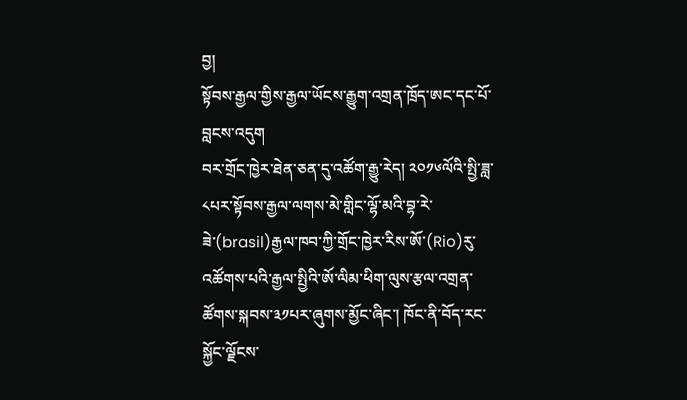བྱ།
སྟོབས་རྒྱལ་གྱིས་རྒྱལ་ཡོངས་རྒྱུག་འགྲན་ཁྲོད་ཨང་དང་པོ་བླངས་འདུག
བར་གྲོང་ཁྱེར་ཐེན་ཅན་དུ་འཚོག་རྒྱུ་རེད། ༢༠༡༦ལོའི་སྤྱི་ཟླ་༨པར་སྟོབས་རྒྱལ་ལགས་མེ་གླིང་ལྷོ་མའི་བྷ་རེ་ཟེ་(brasil)རྒྱལ་ཁབ་ཀྱི་གྲོང་ཁྱེར་རིས་ཨོ་(Rio)རུ་འཚོགས་པའི་རྒྱལ་སྤྱིའི་ཨོ་ལིམ་ཕིག་ལུས་རྩལ་འགྲན་ཚོགས་སྐབས་༣༡པར་ཞུགས་མྱོང་ཞིང་། ཁོང་ནི་བོད་རང་སྐྱོང་ལྗོངས་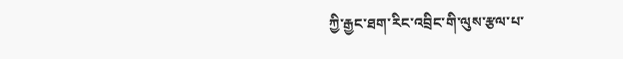ཀྱི་རྒྱང་ཐག་རིང་འབྲིང་གི་ལུས་རྩལ་པ་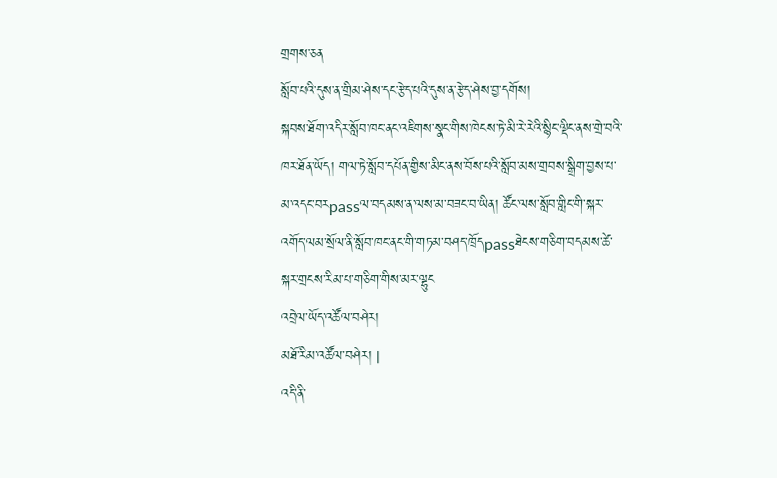གྲགས་ཅན
སློབ་པའི་དུས་ན་གྲིམ་ཤེས་དང་རྩེད་པའི་དུས་ན་རྩེད་ཤེས་བྱ་དགོས།
སྐབས་ཐོག་འདིར་སློབ་ཁང་ནང་འཇིགས་སྣང་གིས་ཁེངས་ཏེ་མི་རེ་རེའི་སྙིང་ལྡིང་ནས་གྲེ་བའི་ཁར་ཐོན་ཡོད། གལ་ཏེ་སློབ་དཔོན་གྱིས་མིང་ནས་བོས་པའི་སློབ་མས་གྲབས་སྒྲིག་བྱས་པ་མ་འདང་བརpassལ་བདམས་ན་ལས་མ་བཟང་བ་ཡིན། ཚོང་ལས་སློབ་གླིང་གི་སྐར་འགོད་ལམ་སྲོལ་ནི་སློབ་ཁང་ནང་གི་གཏམ་བཤད་ཁྲོདpassཐེངས་གཅིག་བདམས་ཚེ་སྐར་གྲངས་རིམ་པ་གཅིག་གིས་མར་ལྷུང
འབྲེལ་ཡོད་འཚོལ་བཤེར།
མཐོ་རིམ་འཚོལ་བཤེར། |
འདི་ནི་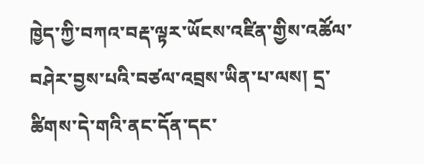ཁྱེད་ཀྱི་བཀའ་བརྡ་ལྟར་ཡོངས་འཛིན་གྱིས་འཚོལ་བཤེར་བྱས་པའི་བཙལ་འབྲས་ཡིན་པ་ལས། དྲ་ཚིགས་དེ་གའི་ནང་དོན་དང་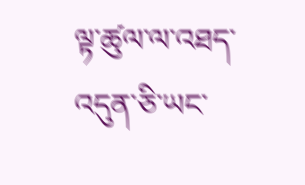ལྟ་ཚུལ་ལ་འཐད་འདུན་ཅི་ཡང་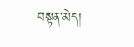བསྟན་མེད།